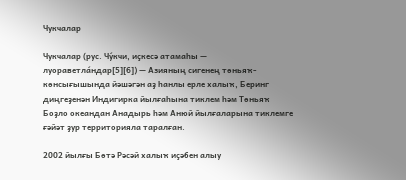Чукчалар

Чукчалар (рус. Чу́кчи, иҫкесә атамаһы — луораветла́ндар[5][6]) — Азияның сигенең төньяҡ-көнсығышында йәшәгән аҙ һанлы ерле халыҡ, Беринг диңгеҙенән Индигирка йылғаһына тиклем һәм Төньяҡ Боҙло океандан Анадырь һәм Анюй йылғаларына тиклемге ғәйәт ҙур территорияла таралған.

2002 йылғы Бөтә Рәсәй халыҡ иҫәбен алыу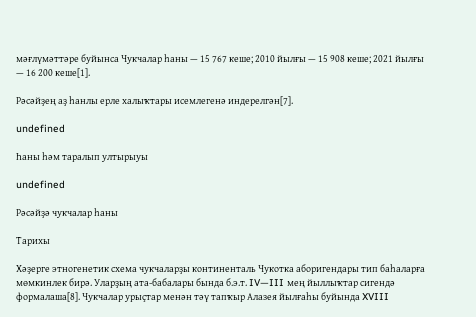мәғлүмәттәре буйынса Чукчалар һаны — 15 767 кеше; 2010 йылғы — 15 908 кеше; 2021 йылғы — 16 200 кеше[1].

Рәсәйҙең аҙ һанлы ерле халыҡтары исемлегенә индерелгән[7].

undefined

Һаны һәм таралып ултырыуы

undefined

Рәсәйҙә чукчалар һаны

Тарихы

Хәҙерге этногенетик схема чукчаларҙы континенталь Чукотка аборигендары тип баһаларға мөмкинлек бирә. Уларҙың ата-бабалары бында б.э.т. IV—III мең йыллыҡтар сигендә формалаша[8]. Чукчалар урыҫтар менән тәү тапҡыр Алазея йылғаһы буйында XVIII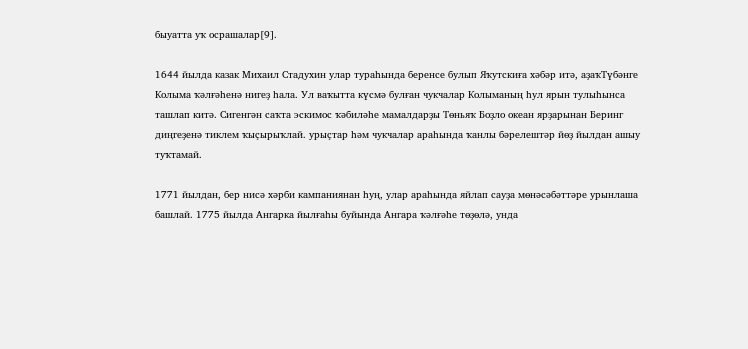быуатта уҡ осрашалар[9].

1644 йылда казак Михаил Стадухин улар тураһында беренсе булып Яҡутскиға хәбәр итә, аҙаҡТүбәнге Колыма ҡәлғәһенә нигеҙ һала. Ул ваҡытта күсмә булған чукчалар Колыманың һул ярын тулыһынса ташлап китә. Сигенгән саҡта эскимос ҡәбиләһе мамалдарҙы Төньяҡ Боҙло океан ярҙарынан Беринг диңгеҙенә тиклем ҡыҫырыҡлай. урыҫтар һәм чукчалар араһында ҡанлы бәрелештәр йөҙ йылдан ашыу туҡтамай.

1771 йылдан, бер нисә хәрби кампаниянан һуң, улар араһында яйлап сауҙа мөнәсәбәттәре урынлаша башлай. 1775 йылда Ангарка йылғаһы буйында Ангара ҡәлғәһе төҙөлә, унда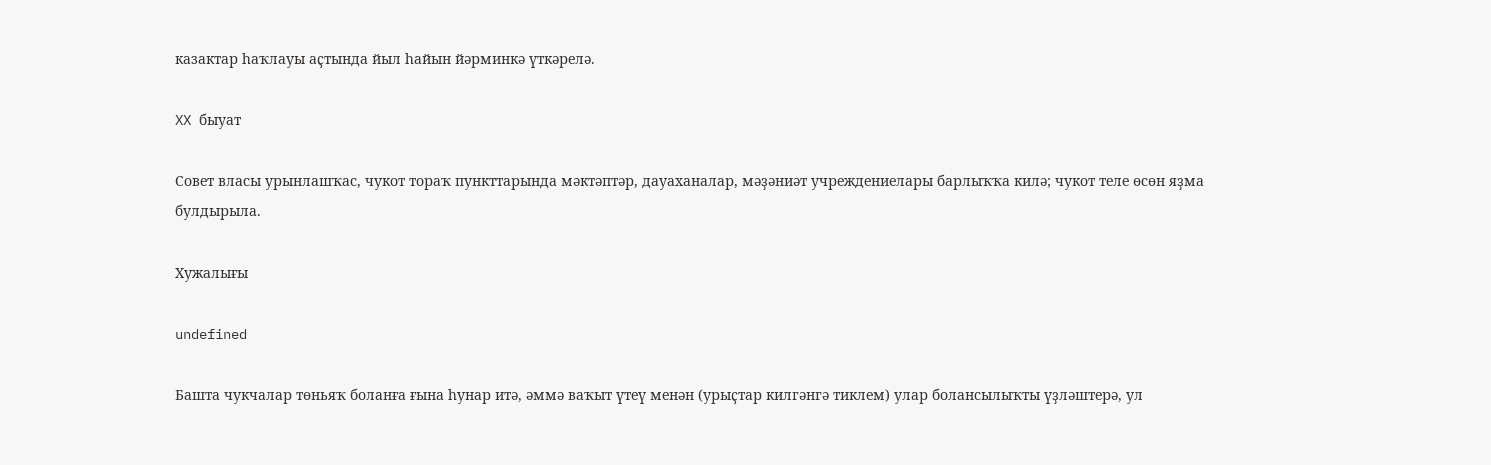казактар һаҡлауы аҫтында йыл һайын йәрминкә үткәрелә.

XX быуат

Совет власы урынлашҡас, чукот тораҡ пункттарында мәктәптәр, дауаханалар, мәҙәниәт учреждениелары барлыҡҡа килә; чукот теле өсөн яҙма булдырыла.

Хужалығы

undefined

Башта чукчалар төньяҡ боланға ғына һунар итә, әммә ваҡыт үтеү менән (урыҫтар килгәнгә тиклем) улар болансылыҡты үҙләштерә, ул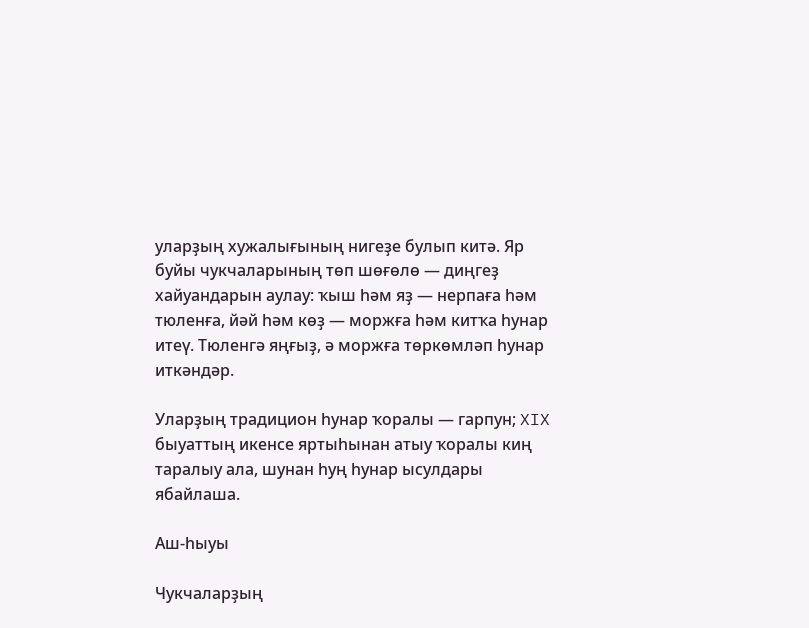уларҙың хужалығының нигеҙе булып китә. Яр буйы чукчаларының төп шөғөлө — диңгеҙ хайуандарын аулау: ҡыш һәм яҙ — нерпаға һәм тюленға, йәй һәм көҙ — моржға һәм китҡа һунар итеү. Тюленгә яңғыҙ, ә моржға төркөмләп һунар иткәндәр.

Уларҙың традицион һунар ҡоралы — гарпун; XIX быуаттың икенсе яртыһынан атыу ҡоралы киң таралыу ала, шунан һуң һунар ысулдары ябайлаша.

Аш-һыуы

Чукчаларҙың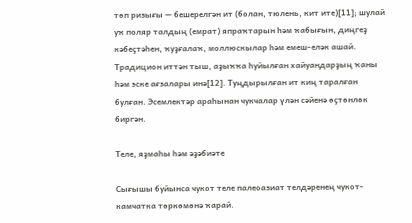төп ризығы — бешерелгән ит (болан, тюлень, кит ите)[11]; шулай уҡ поляр талдың (емрат) япраҡтарын һәм ҡабығын, диңгеҙ кәбеҫтәһен, ҡуҙғалаҡ, моллюскылар һәм емеш-еләк ашай. Традицион иттән тыш, аҙыҡҡа һуйылған хайуандарҙың ҡаны һәм эске ағзалары инә[12]. Туңдырылған ит киң таралған булған. Эсемлектәр араһынан чукчалар үлән сәйенә өҫтөнлөк биргән.

Теле, яҙмаһы һәм әҙәбиәте

Сығышы буйынса чукот теле палеоазиат телдәренең чукот-камчатка төркөмөнә ҡарай.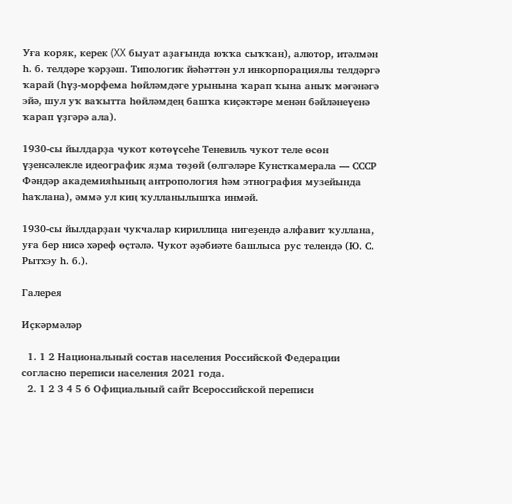Уға коряк, керек (XX быуат аҙағында юҡҡа сыҡҡан), алютор, итәлмән һ. б. телдәре ҡәрҙәш. Типологик йәһәттән ул инкорпорациялы телдәргә ҡарай (һүҙ-морфема һөйләмдәге урынына ҡарап ҡына аныҡ мәғәнәгә эйә, шул уҡ ваҡытта һөйләмдең башҡа киҫәктәре менән бәйләнеүенә ҡарап үҙгәрә ала).

1930-сы йылдарҙа чукот көтөүсеһе Теневиль чукот теле өсөн үҙенсәлекле идеографик яҙма төҙөй (өлгәләре Кунсткамерала — СССР Фәндәр академияһының антропология һәм этнография музейында һаҡлана), әммә ул киң ҡулланылышҡа инмәй.

1930-сы йылдарҙан чукчалар кириллица нигеҙендә алфавит ҡуллана, уға бер нисә хәреф өҫтәлә. Чукот әҙәбиәте башлыса рус телендә (Ю. С. Рытхэу һ. б.).

Галерея

Иҫкәрмәләр

  1. 1 2 Национальный состав населения Российской Федерации согласно переписи населения 2021 года.
  2. 1 2 3 4 5 6 Официальный сайт Всероссийской переписи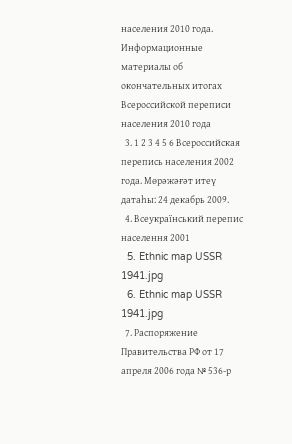населения 2010 года. Информационные материалы об окончательных итогах Всероссийской переписи населения 2010 года
  3. 1 2 3 4 5 6 Всероссийская перепись населения 2002 года. Мөрәжәғәт итеү датаһы: 24 декабрь 2009.
  4. Всеукраїнський перепис населення 2001
  5. Ethnic map USSR 1941.jpg
  6. Ethnic map USSR 1941.jpg
  7. Распоряжение Правительства РФ от 17 апреля 2006 года № 536-р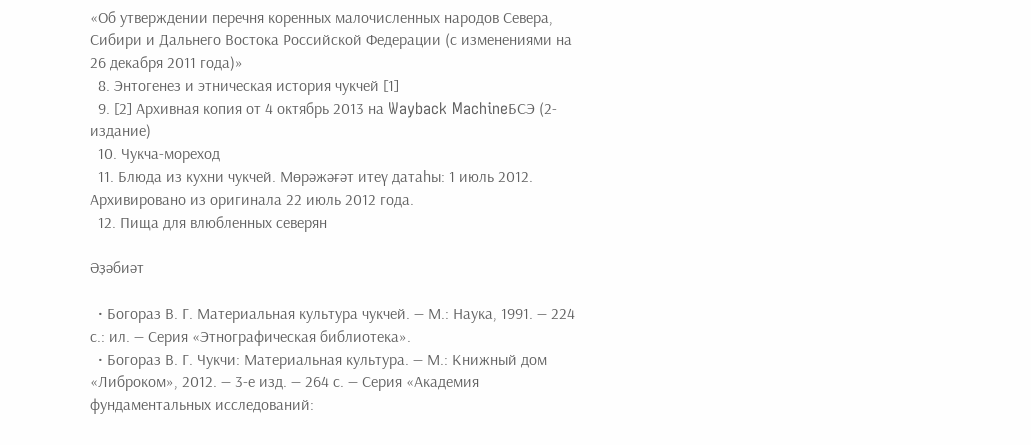«Об утверждении перечня коренных малочисленных народов Севера, Сибири и Дальнего Востока Российской Федерации (с изменениями на 26 декабря 2011 года)»
  8. Энтогенез и этническая история чукчей [1]
  9. [2] Архивная копия от 4 октябрь 2013 на Wayback MachineБСЭ (2-издание)
  10. Чукча-мореход
  11. Блюда из кухни чукчей. Мөрәжәғәт итеү датаһы: 1 июль 2012. Архивировано из оригинала 22 июль 2012 года.
  12. Пища для влюбленных северян

Әҙәбиәт

  • Богораз В. Г. Материальная культура чукчей. — М.: Наука, 1991. — 224 с.: ил. — Серия «Этнографическая библиотека».
  • Богораз В. Г. Чукчи: Материальная культура. — М.: Книжный дом «Либроком», 2012. — 3-е изд. — 264 с. — Серия «Академия фундаментальных исследований: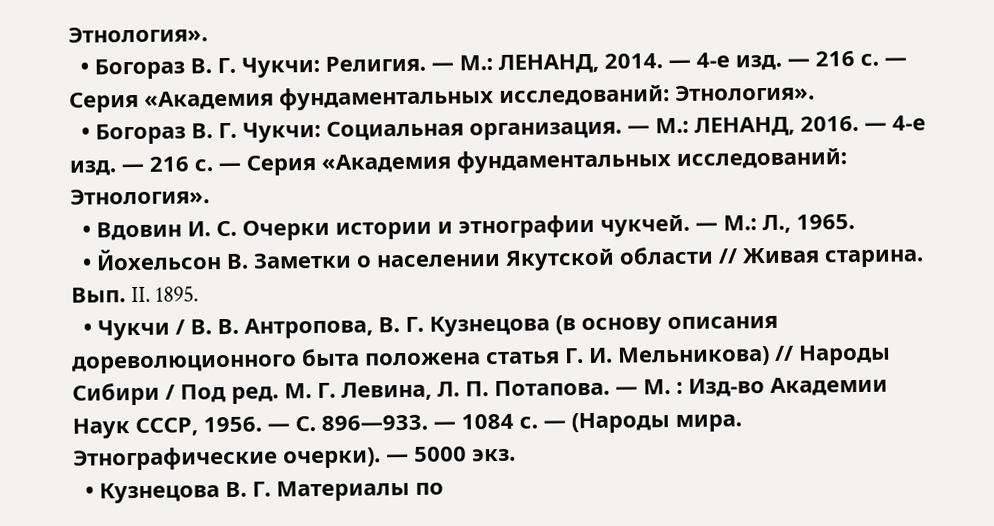Этнология».
  • Богораз В. Г. Чукчи: Религия. — М.: ЛЕНАНД, 2014. — 4-е изд. — 216 с. — Серия «Академия фундаментальных исследований: Этнология».
  • Богораз В. Г. Чукчи: Социальная организация. — М.: ЛЕНАНД, 2016. — 4-е изд. — 216 с. — Серия «Академия фундаментальных исследований: Этнология».
  • Вдовин И. С. Очерки истории и этнографии чукчей. — М.: Л., 1965.
  • Йохельсон В. Заметки о населении Якутской области // Живая старина. Вып. II. 1895.
  • Чукчи / В. В. Антропова, В. Г. Кузнецова (в основу описания дореволюционного быта положена статья Г. И. Мельникова) // Народы Сибири / Под ред. М. Г. Левина, Л. П. Потапова. — М. : Изд-во Академии Наук СССР, 1956. — С. 896—933. — 1084 с. — (Народы мира. Этнографические очерки). — 5000 экз.
  • Кузнецова В. Г. Материалы по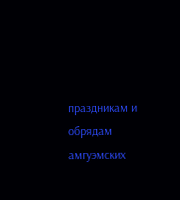праздникам и обрядам амгуэмских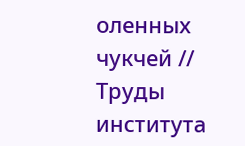оленных чукчей // Труды института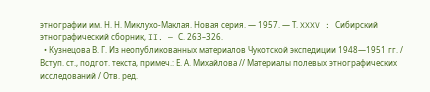этнографии им. Н. Н. Миклухо-Маклая. Новая серия. — 1957. — Т. XXXV : Сибирский этнографический сборник, II. — С. 263–326.
  • Кузнецова В. Г. Из неопубликованных материалов Чукотской экспедиции 1948—1951 гг. / Вступ. ст., подгот. текста, примеч.: Е. А. Михайлова // Материалы полевых этнографических исследований / Отв. ред.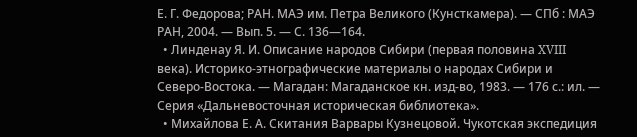Е. Г. Федорова; РАН. МАЭ им. Петра Великого (Кунсткамера). — СПб : МАЭ РАН, 2004. — Вып. 5. — С. 136—164.
  • Линденау Я. И. Описание народов Сибири (первая половина XVIII века). Историко-этнографические материалы о народах Сибири и Северо-Востока. — Магадан: Магаданское кн. изд-во, 1983. — 176 с.: ил. — Серия «Дальневосточная историческая библиотека».
  • Михайлова Е. А. Скитания Варвары Кузнецовой. Чукотская экспедиция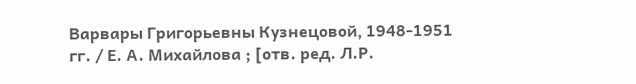Варвары Григорьевны Кузнецовой, 1948-1951 гг. / Е. А. Михайлова ; [отв. ред. Л.Р.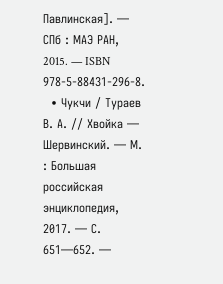Павлинская]. — СПб : МАЭ РАН, 2015. — ISBN 978-5-88431-296-8.
  • Чукчи / Тураев В. А. // Хвойка — Шервинский. — М. : Большая российская энциклопедия, 2017. — С. 651—652. —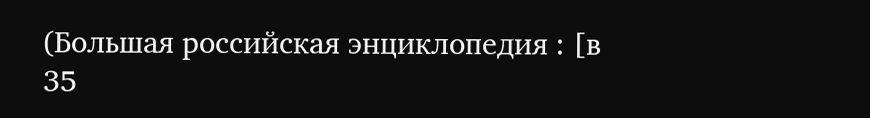(Большая российская энциклопедия : [в 35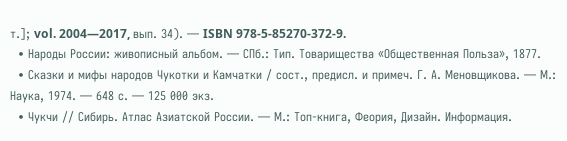т.]; vol. 2004—2017, вып. 34). — ISBN 978-5-85270-372-9.
  • Народы России: живописный альбом. — СПб.: Тип. Товарищества «Общественная Польза», 1877.
  • Сказки и мифы народов Чукотки и Камчатки / сост., предисл. и примеч. Г. А. Меновщикова. — М.: Наука, 1974. — 648 с. — 125 000 экз.
  • Чукчи // Сибирь. Атлас Азиатской России. — М.: Топ-книга, Феория, Дизайн. Информация.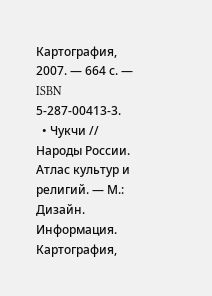Картография, 2007. — 664 с. — ISBN 5-287-00413-3.
  • Чукчи // Народы России. Атлас культур и религий. — М.: Дизайн. Информация. Картография,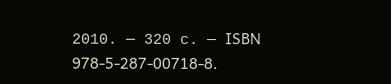2010. — 320 с. — ISBN 978-5-287-00718-8.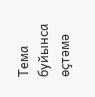Тема буйынса өҫтәмә